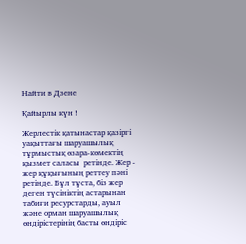Найти в Дзене

Қайырлы күн !

Жерлестік қатынастар қазіргі уақыттағы шаруашылық тұрмыстық өзара-көмектің қызмет саласы  ретінде. Жер - жер құқығының реттеу пәні ретінде. Бұл тұста, біз жер деген түсініктің астарынан табиғи ресурстарды, ауыл және орман шаруашылық өндірістерінің басты өндіріс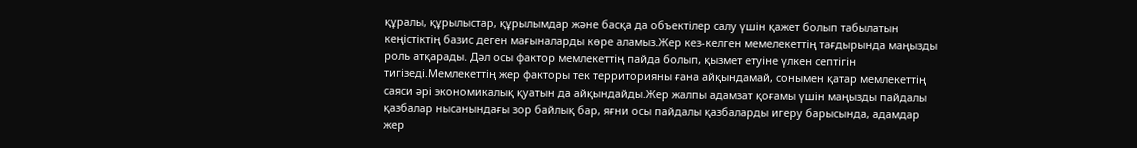құралы, құрылыстар, құрылымдар және басқа да объектілер салу үшін қажет болып табылатын кеңістіктің базис деген мағыналарды көре аламыз.Жер кез-келген мемелекеттің тағдырында маңызды роль атқарады. Дәл осы фактор мемлекеттің пайда болып, қызмет етуіне үлкен септігін тигізеді.Мемлекеттің жер факторы тек территорияны ғана айқындамай, сонымен қатар мемлекеттің саяси әрі экономикалық қуатын да айқындайды.Жер жалпы адамзат қоғамы үшін маңызды пайдалы қазбалар нысанындағы зор байлық бар, яғни осы пайдалы қазбаларды игеру барысында, адамдар жер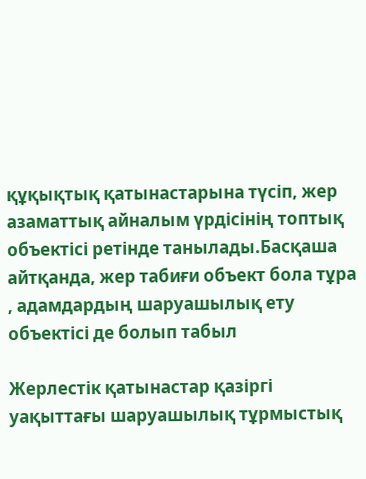құқықтық қатынастарына түсіп, жер азаматтық айналым үрдісінің топтық объектісі ретінде танылады.Басқаша айтқанда, жер табиғи объект бола тұра , адамдардың шаруашылық ету объектісі де болып табыл

Жерлестік қатынастар қазіргі уақыттағы шаруашылық тұрмыстық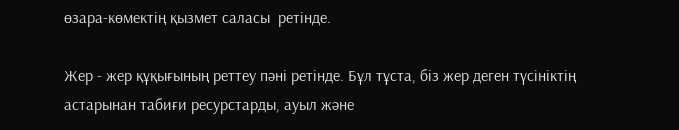өзара-көмектің қызмет саласы  ретінде.

Жер - жер құқығының реттеу пәні ретінде. Бұл тұста, біз жер деген түсініктің астарынан табиғи ресурстарды, ауыл және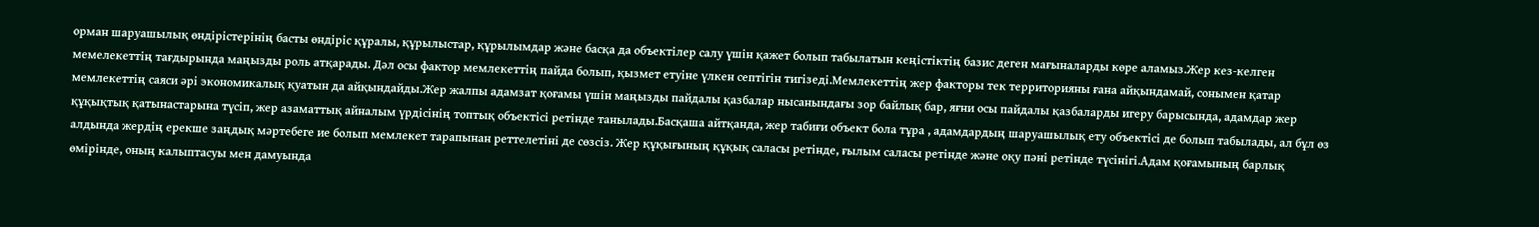орман шаруашылық өндірістерінің басты өндіріс құралы, құрылыстар, құрылымдар және басқа да объектілер салу үшін қажет болып табылатын кеңістіктің базис деген мағыналарды көре аламыз.Жер кез-келген мемелекеттің тағдырында маңызды роль атқарады. Дәл осы фактор мемлекеттің пайда болып, қызмет етуіне үлкен септігін тигізеді.Мемлекеттің жер факторы тек территорияны ғана айқындамай, сонымен қатар мемлекеттің саяси әрі экономикалық қуатын да айқындайды.Жер жалпы адамзат қоғамы үшін маңызды пайдалы қазбалар нысанындағы зор байлық бар, яғни осы пайдалы қазбаларды игеру барысында, адамдар жер құқықтық қатынастарына түсіп, жер азаматтық айналым үрдісінің топтық объектісі ретінде танылады.Басқаша айтқанда, жер табиғи объект бола тұра , адамдардың шаруашылық ету объектісі де болып табылады, ал бұл өз алдында жердің ерекше заңдық мәртебеге ие болып мемлекет тарапынан реттелетіні де сөзсіз. Жер құқығының құқық саласы ретінде, ғылым саласы ретінде және оқу пәні ретінде түсінігі.Адам қоғамының барлық өмірінде, оның калыптасуы мен дамуында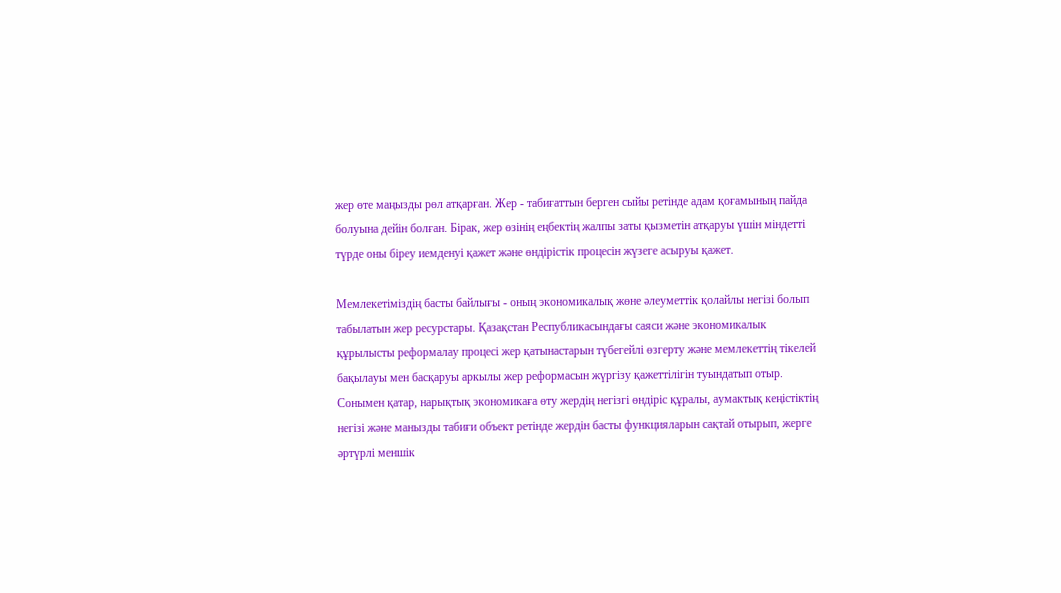жер өте маңызды рөл атқарған. Жер - табиғаттын берген сыйы ретінде адам қоғамының пайда болуына дейін болған. Бірак, жер өзінің еңбектің жалпы заты қызметін атқаруы үшін міндетті түрде оны біреу иемденуі қажет және өндірістік процесін жүзеге асыруы қажет.

Мемлекетіміздің басты байлығы - оның экономикалық жөне әлеуметтік қолайлы негізі болып табылатын жер ресурстары. Қазақстан Республикасындағы саяси және экономикалык құрылысты реформалау процесі жер қатынастарын түбегейлі өзгерту және мемлекеттің тікелей бақылауы мен басқаруы аркылы жер реформасын жүргізу қажеттілігін туындатып отыр. Сонымен қатар, нарықтық экономикаға өту жердің негізгі өндіріс құралы, аумактық кеңістіктің негізі және манызды табиғи объект ретінде жердін басты функцияларын сақтай отырып, жерге әртүрлі меншік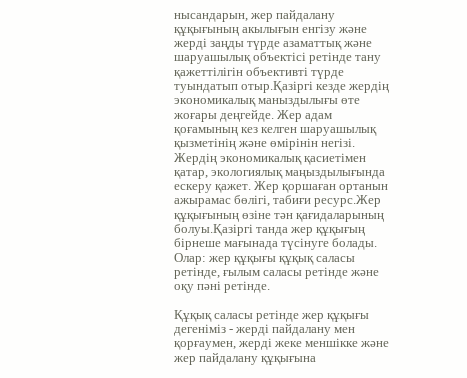нысандарын, жер пайдалану құқығының акылығын енгізу және жерді заңды түрде азаматтық және шаруашылық объектісі ретінде тану қажеттілігін объективті түрде туындатып отыр.Қазіргі кезде жердің экономикалық маныздылығы өте жоғары деңгейде. Жер адам қоғамының кез келген шаруашылық қызметінің және өмірінін негізі. Жердің экономикалық қасиетімен қатар, экологиялық маңыздылығында ескеру қажет. Жер қоршаған ортанын ажырамас бөлігі, табиғи ресурс.Жер құқығының өзіне тән қағидаларының болуы.Қазіргі танда жер құқығың бірнеше мағынада түсінуге болады. Олар: жер құқығы құқық саласы ретінде, ғылым саласы ретінде және оқу пәні ретінде.

Құқық саласы ретінде жер құқығы дегеніміз - жерді пайдалану мен қорғаумен, жерді жеке меншікке және жер пайдалану құқығына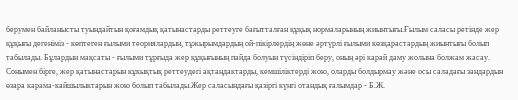берумен байланысты туындайтын қоғамдық қатынастарды реттеуге бағытталған құқық нормаларының жиынтығы.Ғылым саласы ретінде жер құқығы дегеніміз - көптеген ғылыми теориялардын, тұжырымдардың ой-пікірлердің жөне әртүрлі ғылыми көзқарастардың жиынтығы болып табылады. Бұлардын мақсаты - ғылыми тұрғыда жер құқығының пайда болуын түсіндіріп беру, оның әрі карай даму жолына болжам жасау. Сонымен бірге, жер қатынастарын кұкықтық реттеудегі ақтаңдактарды, кемшіліктерді жою, оларды болдырмау және осы саладағы зандардын өзара карама-кайшылыктарын жою болып табылады.Жер саласындағы қазіргі күнгі отандық ғалымдар - Б.Ж.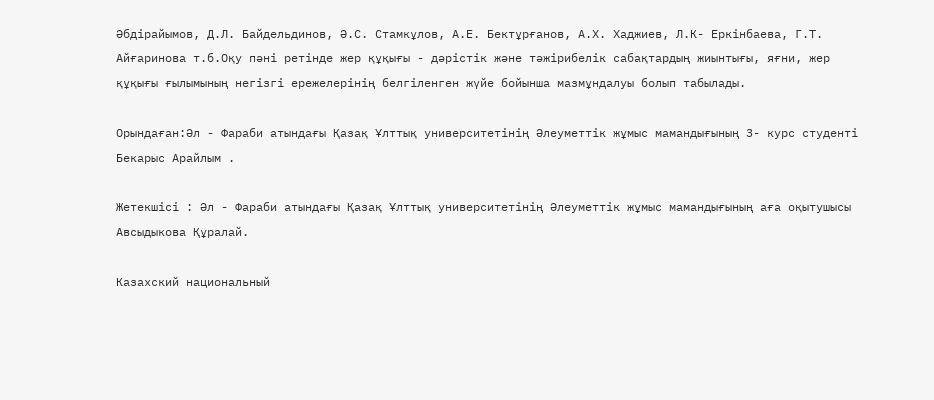Әбдірайымов, Д.Л. Байдельдинов, Ә.С. Стамкұлов, А.Е. Бектұрғанов, А.Х. Хаджиев, Л.К- Еркінбаева, Г.Т. Айғаринова т.б.Оқу пәні ретінде жер құқығы - дәрістік және тәжірибелік сабақтардың жиынтығы, яғни, жер құқығы ғылымының негізгі ережелерінің белгіленген жүйе бойынша мазмұндалуы болып табылады.

Орындаған:Әл - Фараби атындағы Қазақ Ұлттық университетінің Әлеуметтік жұмыс мамандығының 3- курс студенті Бекарыс Арайлым .

Жетекшісі : Әл - Фараби атындағы Қазақ Ұлттық университетінің Әлеуметтік жұмыс мамандығының аға оқытушысы Авсыдыкова Құралай.

Казахский национальный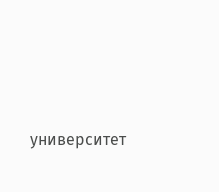университет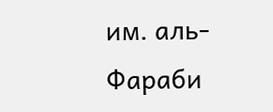им. аль-Фараби